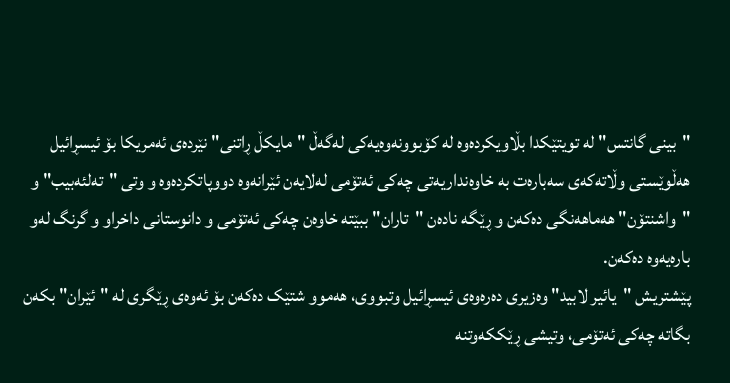"بینی گانتس" لە تویتێکدا بڵاویکردەوە لە کۆبوونەوەیەکی لەگەڵ "مایکڵ ڕاتنی" نێردەی ئەمریکا بۆ ئیسڕائیل ھەڵوێستی وڵاتەکەی سەبارەت بە خاوەنداریەتی چەکی ئەتۆمی لەلایەن ئێرانەوە دووپاتکردەوە و وتی "تەلئەبیب" و "واشنتۆن" ھەماھەنگی دەکەن و ڕێگە نادەن "تاران" ببێتە خاوەن چەکی ئەتۆمی و دانوستانی داخراو و گرنگ لەو بارەیەوە دەکەن.
پێشتریش "یائیر لابید" وەزیری دەرەوەی ئیسڕائیل وتبووی، ھەموو شتێک دەکەن بۆ ئەوەی ڕێگری لە "ئێران" بکەن بگاتە چەکی ئەتۆمی، وتیشی ڕێککەوتنە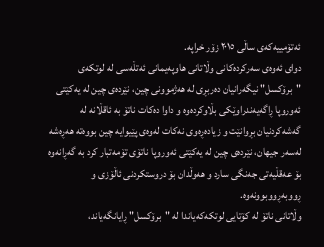ئەتۆمییەکەی ساڵی ٢٠١٥ زۆر خراپە.
دوای ئەوەی سەرکردەکانی وڵاتانی ھاوپەیمانی ئەتڵەسی لە لوتکەی "برۆکسل" نیگەرانیان دەربڕی لە ھەژموونی چین، نێردەی چین لە یەکێتی ئەوروپا ڕاگەیەندراوێکی بڵاوکردەوە و داوا دەکات ناتۆ بە ئاقڵانە لە گەشەکردنیان بڕوانێت و زیادەڕەوی نەکات لەوەی پێیوایە چین بووەتە ھەڕەشە لەسەر جیھان، نێردەی چین لە یەکێتی ئەوروپا ناتۆی تۆمەتبار کرد بە گەڕانەوە بۆ عەقڵیەتی جەنگی سارد و ھەوڵدان بۆ دروستکردنی ئاڵۆزی و ڕووبەڕووبوونەوە.
وڵاتانی ناتۆ لە کۆتایی لوتکەکەیاندا لە "برۆکسل" ڕایانگەیاند،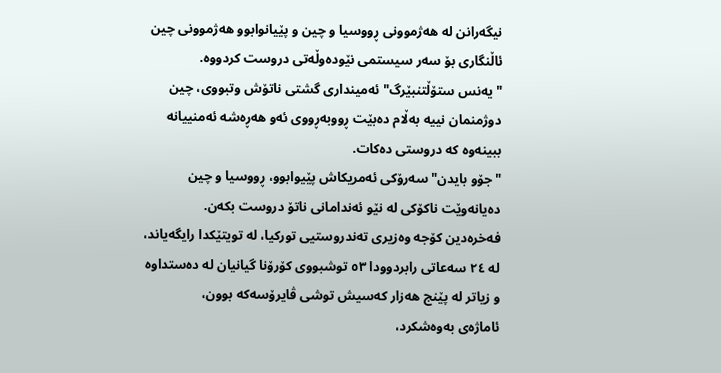نیگەرانن لە ھەژموونی ڕووسیا و چین و پێیانوابوو ھەژموونی چین ئاڵنگاری بۆ سەر سیستمی نێودەوڵەتی دروست کردووە.
"یەنس ستۆڵتنبێرگ" ئەمینداری گشتی ناتۆش وتبووی، چین دوژمنمان نییە بەڵام دەبێت ڕووبەڕووی ئەو ھەڕەشە ئەمنییانە ببینەوە کە دروستی دەکات.
"جۆو بایدن" سەرۆکی ئەمریکاش پێیوابوو، ڕووسیا و چین دەیانەوێت ناکۆکی لە نێو ئەندامانی ناتۆ دروست بکەن.
فەخرەدین کۆجە وەزیری تەندروستیی تورکیا، لە تویتێکدا رایگەیاند، لە ٢٤ سەعاتی رابردوودا ٥٣ توشبووی کۆرۆنا گیانیان لە دەستداوە و زیاتر لە پێنج ھەزار کەسیش توشی ڤایرۆسەکە بوون،
ئاماژەی بەوەشکرد،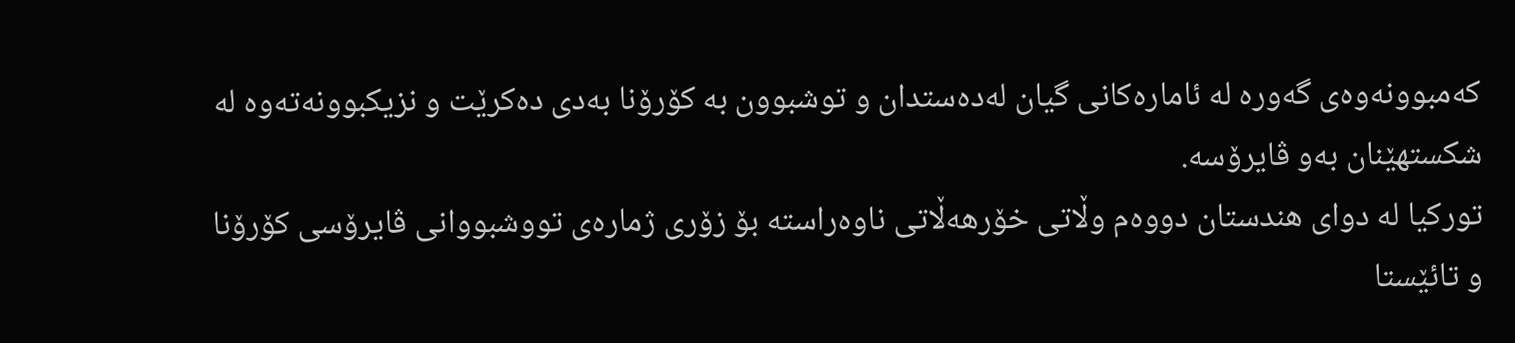کەمبوونەوەی گەورە لە ئامارەکانی گیان لەدەستدان و توشبوون بە کۆرۆنا بەدی دەکرێت و نزیکبوونەتەوە لە شکستھێنان بەو ڤایرۆسە.
تورکیا لە دوای ھندستان دووەم وڵاتی خۆرھەڵاتی ناوەراستە بۆ زۆری ژمارەی تووشبووانی ڤایرۆسی کۆرۆنا و تائێستا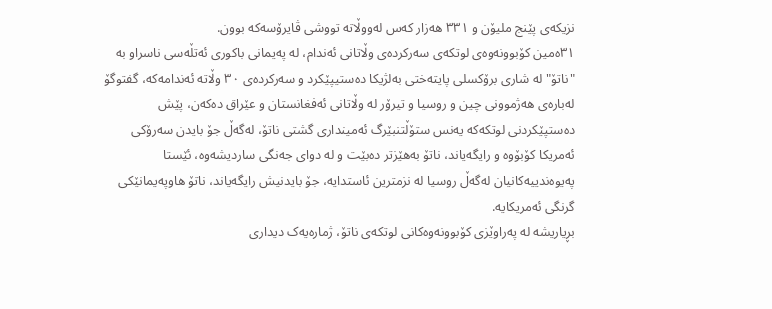نزیکەی پێنج ملیۆن و ٣٣١ ھەزار کەس لەووڵاتە تووشی ڤایرۆسەکە بوون.
٣١ەمین کۆبوونەوەی لوتکەی سەرکردەی وڵاتانی ئەندام، لە پەیمانی باکوری ئەتڵەسی ناسراو بە "ناتۆ" لە شاری برۆکسلی پایتەختی بەلژیکا دەستیپێکرد و سەرکردەی ٣٠ وڵاتە ئەندامەکە، گفتوگۆ لەبارەی ھەژموونی چین و روسیا و تیرۆر لە وڵاتانی ئەفغانستان و عێراق دەکەن، پێش دەستپێکردنی لوتکەکە یەنس ستۆڵتنبێرگ ئەمینداری گشتی ناتۆ، لەگەڵ جۆ بایدن سەرۆکی ئەمریکا کۆبۆوە و رایگەیاند، ناتۆ بەھێزتر دەبێت و لە دوای جەنگی ساردیشەوە، ئێستا پەیوەندییەکانیان لەگەڵ روسیا لە نزمترین ئاستدایە، جۆ بایدنیش رایگەیاند، ناتۆ ھاوپەیمانێکی گرنگی ئەمریکایە.
بڕیاریشە لە پەراوێزی کۆبوونەوەکانی لوتکەی ناتۆ، ژمارەیەک دیداری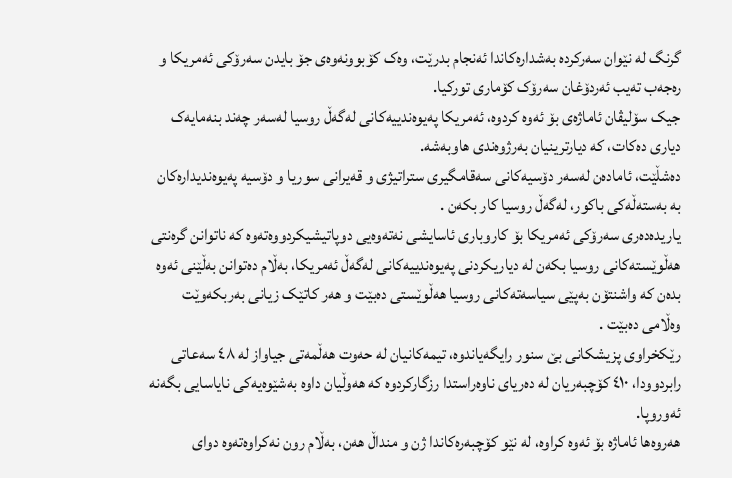گرنگ لە نێوان سەرکردە بەشدارەکاندا ئەنجام بدرێت، وەک کۆبوونەوەی جۆ بایدن سەرۆکی ئەمریکا و رەجەب تەیب ئەردۆغان سەرۆک کۆماری تورکیا.
جیک سۆلیڤان ئاماژەی بۆ ئەوە کردوە، ئەمریکا پەیوەندییەکانی لەگەڵ روسیا لەسەر چەند بنەمایەک دیاری دەکات، کە دیارترینیان بەرژوەندی ھاوبەشە.
دەشڵێت، ئامادەن لەسەر دۆسیەکانی سەقامگیری ستراتیژی و قەیرانی سوریا و دۆسیە پەیوەندیدارەکان بە بەستەڵەکی باکور، لەگەڵ روسیا کار بکەن .
یاریدەدەری سەرۆکی ئەمریکا بۆ کاروباری ئاسایشی نەتەوەیی دوپاتیشیکردووەتەوە کە ناتوانن گرەنتی ھەڵوێستەکانی روسیا بکەن لە دیاریکردنی پەیوەندییەکانی لەگەڵ ئەمریکا، بەڵام دەتوانن بەڵێنی ئەوە بدەن کە واشنتۆن بەپێی سیاسەتەکانی روسیا ھەڵوێستی دەبێت و ھەر کاتێک زیانی بەربکەوێت وەڵامی دەبێت .
رێکخراوی پزیشکانی بێ سنور رایگەیاندوە، تیمەکانیان لە حەوت ھەڵمەتی جیاواز لە ٤٨ سەعاتی رابردوودا، ٤١٠ کۆچبەریان لە دەریای ناوەراستدا رزگارکردوە کە ھەوڵیان داوە بەشێوەیەکی نایاسایی بگەنە ئەوروپا.
ھەروەھا ئاماژە بۆ ئەوە کراوە، لە نێو کۆچبەرەکاندا ژن و منداڵ ھەن، بەڵام رون نەکراوەتەوە دوای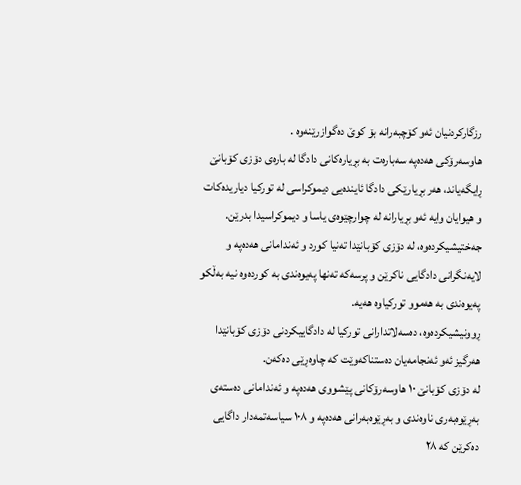رزگارکردنیان ئەو کۆچبەرانە بۆ کوێ دەگوازرێنەوە .
ھاوسەرۆکی ھەدەپە سەبارەت بە بڕیارەکانی دادگا لە بارەی دۆزی کۆبانێ ڕایگەیاند، ھەر بڕیارێکی دادگا ئایندەیی دیموکراسی لە تورکیا دیاریدەکات و ھیوایان وایە ئەو بڕیارانە لە چوارچێوەی یاسا و دیموکراسیدا بدرێن.
جەختیشیکردەوە، لە دۆزی کۆبانێدا تەنیا کورد و ئەندامانی ھەدەپە و لایەنگرانی دادگایی ناکرێن و پرسەکە تەنھا پەیوەندی بە کوردەوە نیە بەڵکو پەیوەندی بە ھەموو تورکیاوە ھەیە.
ڕوونیشیکردەوە، دەسەلاتدارانی تورکیا لە دادگاییکردنی دۆزی کۆبانێدا ھەرگیز ئەو ئەنجامەیان دەستناکەوێت کە چاوەڕێی دەکەن.
لە دۆزی کۆبانێ ١٠ ھاوسەرۆکانی پێشووی ھەدەپە و ئەندامانی دەستەی بەڕێوەبەری ناوەندی و بەڕێوەبەرانی ھەدەپە و ١٠٨ سیاسەتمەدار داگایی دەکرێن کە ٢٨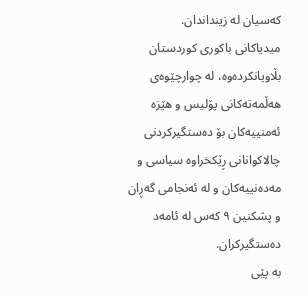کەسیان لە زینداندان.
میدیاکانی باکوری کوردستان بڵاویانکردەوە، لە چوارچێوەی ھەڵمەتەکانی پۆلیس و ھێزە ئەمنییەکان بۆ دەستگیرکردنی چالاکوانانی ڕێکخراوە سیاسی و مەدەنییەکان و لە ئەنجامی گەڕان و پشکنین ٩ کەس لە ئامەد دەستگیرکران.
بە پێی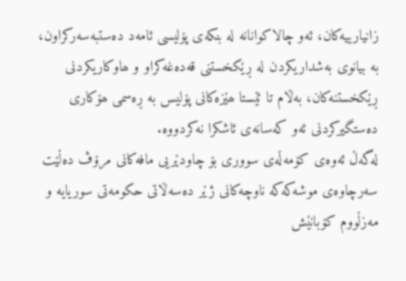زانیارییەکان، ئەو چالاکوانانە لە بنکەی پۆلیسی ئامەد دەستبەسەرکراون، بە بیانوی بەشداریکردن لە ڕێکخستنی قەدەغەکراو و ھاوکاریکردنی ڕێکخستنەکان، بەڵام تا ئێستا ھێزەکانی پۆلیس بە ڕەسمی ھۆکاری دەستگیرکردنی ئەو کەسانەی ئاشکرا نەکردووە.
لەگەڵ ئەوەی کۆمەڵەی سووری بۆ چاودێریی مافەکانی مرۆڤ دەڵێت سەرچاوەی موشەکەکە ناوچەکانی ژێر دەسەڵاتی حکومەتی سوریایە و مەزڵووم کۆبانێش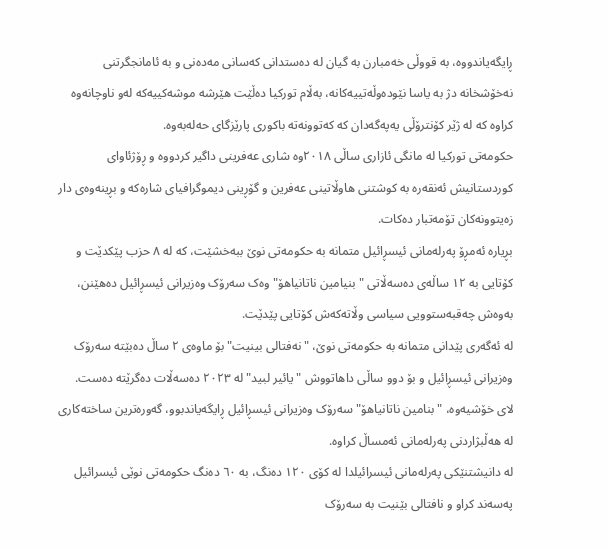ڕایگەیاندووە، بە قووڵی خەمبارن بە گیان لە دەستدانی کەسانی مەدەنی و بە ئامانجگرتنی نەخۆشخانە دژ بە یاسا نێودەوڵەتییەکانە، بەڵام تورکیا دەڵێت ھێرشە موشەکییەکە لەو ناوچانەوە کراوە کە لە ژێر کۆنترۆڵی یەپەگەدان کە کەتوونەتە باکوری پارێزگای حەلەبەوە.
حکومەتی تورکیا لە مانگی ئازاری ساڵی ٢٠١٨وە شاری عەفرینی داگیر کردووە و ڕۆژئاوای کوردستانیش ئەنقەرە بە کوشتنی ھاوڵاتینی عەفرین و گۆڕینی دیموگرافیای شارەکە و بڕینەوەی دار زەیتوونەکان تۆمەتبار دەکات.
بڕیارە ئەمڕۆ پەرلەمانی ئیسڕائیل متمانە بە حکومەتی نوێ ببەخشێت، کە لە ٨ حزب پێکدێت و کۆتایی بە ١٢ ساڵەی دەسەڵاتی "بنیامین ناتانیاھۆ" وەک سەرۆک وەزیرانی ئیسڕائیل دەھێنن، بەوەش چەقبەستوویی سیاسی وڵاتەکەش کۆتایی پێدێت.
لە ئەگەری پێدانی متمانە بە حکومەتی نوێ، "نەفتالی بینیت" بۆ ماوەی ٢ ساڵ دەبێتە سەرۆک وەزیرانی ئیسڕائیل و بۆ دوو ساڵی داھاتووش "یائیر لبید" لە ٢٠٢٣ دەسەڵات دەگرێتە دەست.
لای خۆشیەوە، "بنامین ناتانیاھۆ" سەرۆک وەزیرانی ئیسڕائیل ڕایگەیاندبوو، گەورەترین ساختەکاری لە ھەڵبژاردنی پەرلەمانی ئەمساڵ کراوە.
لە دانیشتنێکی پەرلەمانی ئیسرائیلدا لە کۆی ١٢٠ دەنگ، بە ٦٠ دەنگ حکومەتی نوێی ئیسرائیل پەسەند کراو و نافتالی بێنیت بە سەرۆک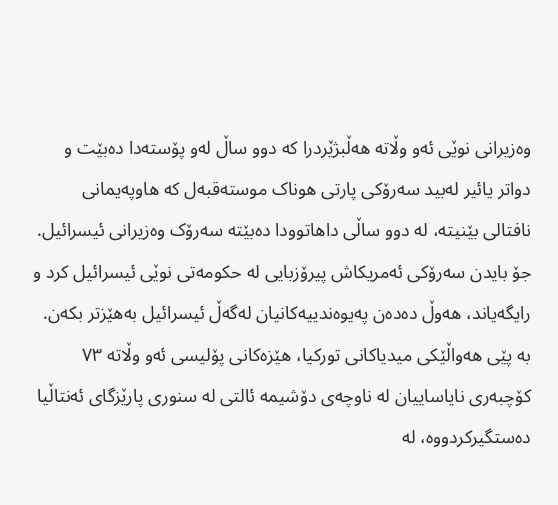وەزیرانی نوێی ئەو وڵاتە ھەڵبژێردرا کە دوو ساڵ لەو پۆستەدا دەبێت و دواتر یائیر لەبید سەرۆکی پارتی ھوناک موستەقبەل کە ھاوپەیمانی نافتالی بێنیتە، لە دوو ساڵی داھاتوودا دەبێتە سەرۆک وەزیرانی ئیسرائیل.
جۆ بایدن سەرۆکی ئەمریکاش پیرۆزبایی لە حکومەتی نوێی ئیسرائیل کرد و رایگەیاند، ھەوڵ دەدەن پەیوەندییەکانیان لەگەڵ ئیسرائیل بەھێزتر بکەن.
بە پێی ھەواڵێکی میدیاکانی تورکیا، ھێزەکانی پۆلیسی ئەو وڵاتە ٧٣ کۆچبەری نایاساییان لە ناوچەی دۆشیمە ئالتی لە سنوری پارێزگای ئەنتاڵیا دەستگیرکردووە، لە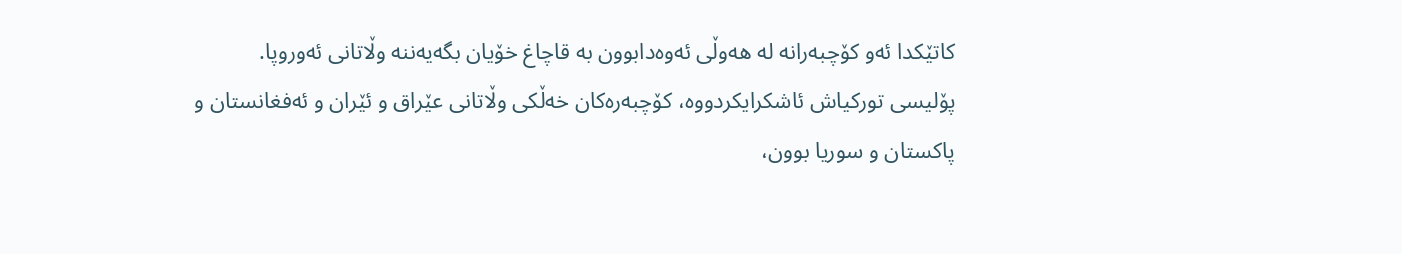کاتێکدا ئەو کۆچبەرانە لە ھەوڵی ئەوەدابوون بە قاچاغ خۆیان بگەیەننە وڵاتانی ئەوروپا.
پۆلیسی تورکیاش ئاشکرایکردووە، کۆچبەرەکان خەڵکی وڵاتانی عێراق و ئێران و ئەفغانستان و پاکستان و سوریا بوون،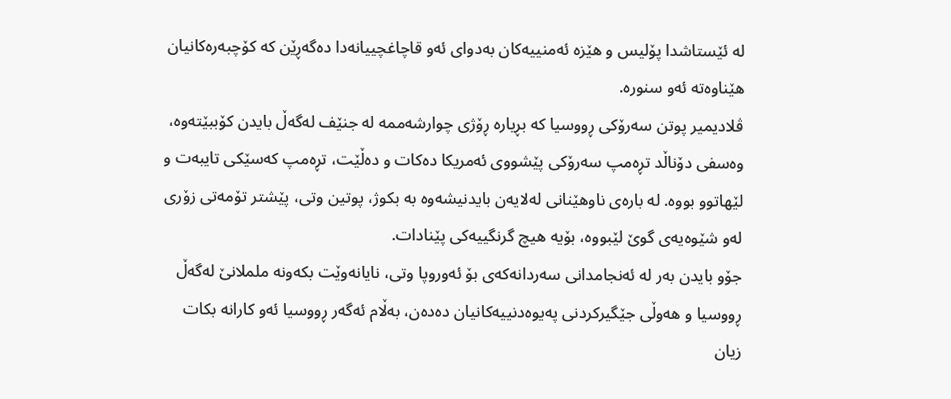لە ئێستاشدا پۆلیس و ھێزە ئەمنییەکان بەدوای ئەو قاچاغچییانەدا دەگەڕێن کە کۆچبەرەکانیان ھێناوەتە ئەو سنورە.
ڤلادیمیر پوتن سەرۆكی ڕووسیا كە بڕیارە ڕۆژی چوارشەممە لە جنێف لەگەڵ بایدن كۆببێتەوە، وەسفی دۆناڵد تڕەمپ سەرۆكی پێشووی ئەمریكا دەكات و دەڵێت، تڕەمپ كەسێكی تایبەت و لێهاتوو بووە. لە بارەی ناوهێنانی لەلایەن بایدنیشەوە بە بكوژ، پوتین وتی، پێشتر تۆمەتی زۆری لەو شێوەیەی گوێ لێبووە، بۆیە هیچ گرنگییەكی پێنادات.
جۆو بایدن بەر لە ئەنجامدانی سەردانەكەی بۆ ئەوروپا وتی، نایانەوێت بكەونە ململانێ لەگەڵ ڕووسیا و هەوڵی جێگیركردنی پەیوەدنییەكانیان دەدەن، بەڵام ئەگەر ڕووسیا ئەو كارانە بكات زیان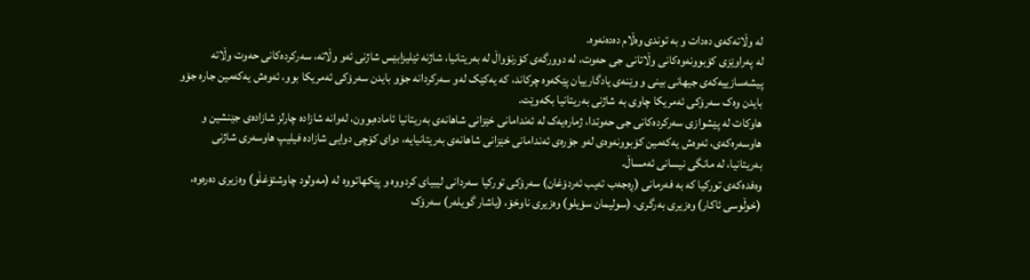لە وڵاتەكەی دەدات و بە توندی وەڵام دەدەنەوە.
لە پەراوێزی کۆبوونەوەکانی وڵاتانی جی حەوت، لە دوورگەی کۆرنۆواڵ لە بەریتانیا، شاژنە ئێلیزابێس شاژنی ئەو وڵاتە، سەرکردەکانی حەوت وڵاتە پیشەسازییەکەی جیھانی بینی و وێنەی یادگارییان پێکەوە چرکاند، کە یەکێک لەو سەرکردانە جۆو بایدن سەرۆکی ئەمریکا بوو، ئەوەش یەکەمین جارە جۆو بایدن وەک سەرۆکی ئەمریکا چاوی بە شاژنی بەریتانیا بکەوێت.
ھاوکات لە پێشوازی سەرکردەکانی جی حەوتدا، ژمارەیەک لە ئەندامانی خێزانی شاھانەی بەریتانیا ئامادەبوون، لەوانە شازادە چارلز شازادەی جێنشین و ھاوسەرەکەی، ئەوەش یەکەمین کۆبوونەوەی لەو جۆرەی ئەندامانی خێزانی شاھانەی بەریتانیایە، دوای کۆچی دوایی شازادە فیلیپ ھاوسەری شاژنی بەریتانیا، لە مانگی نیسانی ئەمساڵ.
وەفدەکەی تورکیا کە بە فەرمانی (ڕەجەب تەیب ئەردۆغان) سەرۆکی تورکیا سەردانی لیبیای کردووە و پێکھاتووە لە (مەولود چاوشئۆغڵو) وەزیری دەرەوە، (خوڵوسی ئاکار) وەزیری بەرگری، (سولیمان سۆیلو) وەزیری ناوخۆ، (یاشار گویلەر) سەرۆک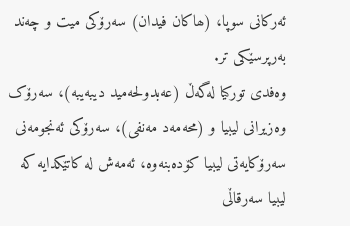ئەرکانی سوپا، (ھاکان فیدان) سەرۆکی میت و چەند بەرپرسێکی تر.
وەفدی تورکیا لەگەڵ (عەبدولحەمید دیبەیبە)، سەرۆک وەزیرانی لیبیا و (محەمەد مەنفی)، سەرۆکی ئەنجومەنی سەرۆکایەتی لیبیا کۆدەبنەوە، ئەمەش لە کاتێکدایە کە لیبیا سەرقاڵی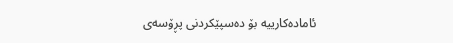ئامادەکارییە بۆ دەسپێکردنی پڕۆسەی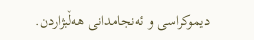دیموکراسی و ئەنجامدانی ھەڵبژاردن.